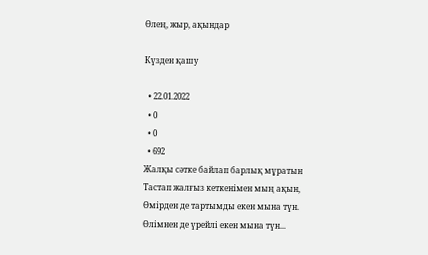Өлең, жыр, ақындар

Күзден қашу

  • 22.01.2022
  • 0
  • 0
  • 692
Жалқы сәтке байлап барлық мұратын
Тастап жалғыз кеткенімен мың ақын,
Өмірден де тартымды екен мына түн.
Өлімнен де үрейлі екен мына түн...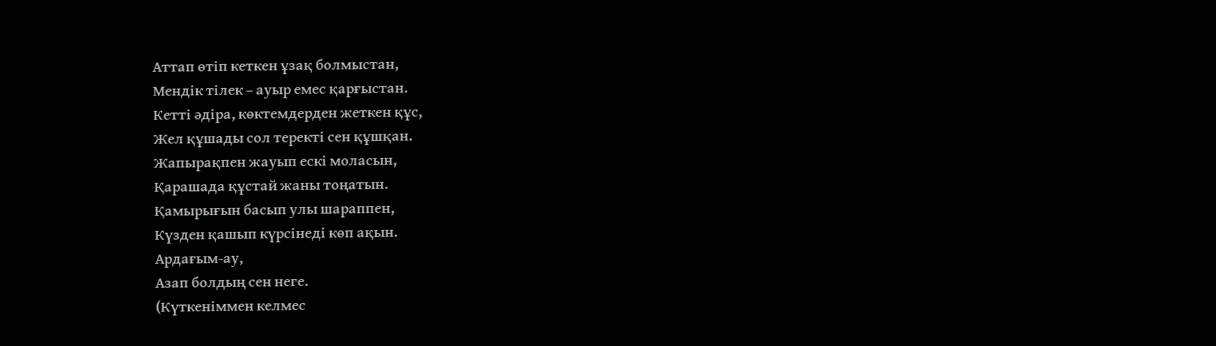Аттап өтіп кеткен ұзақ болмыстан,
Мендік тілек – ауыр емес қарғыстан.
Кетті әдіра, көктемдерден жеткен құс,
Жел құшады сол теректі сен құшқан.
Жапырақпен жауып ескі моласын,
Қарашада құстай жаны тоңатын.
Қамырығын басып улы шараппен,
Күзден қашып күрсінеді көп ақын.
Ардағым-ау,
Азап болдың сен неге.
(Күткеніммен келмес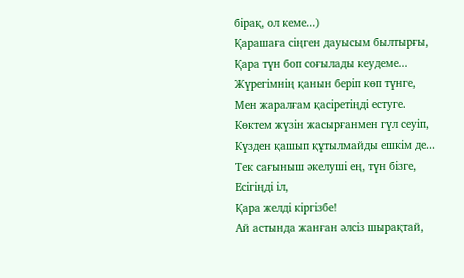бірақ, ол кеме...)
Қарашаға сіңген дауысым былтырғы,
Қара түн боп соғылады кеудеме...
Жүрегімнің қанын беріп көп түнге,
Мен жаралғам қасіретіңді естуге.
Көктем жүзін жасырғанмен гүл сеуіп,
Күзден қашып құтылмайды ешкім де...
Тек сағыныш әкелуші ең, түн бізге,
Есігіңді іл,
Қара желді кіргізбе!
Ай астында жанған әлсіз шырақтай,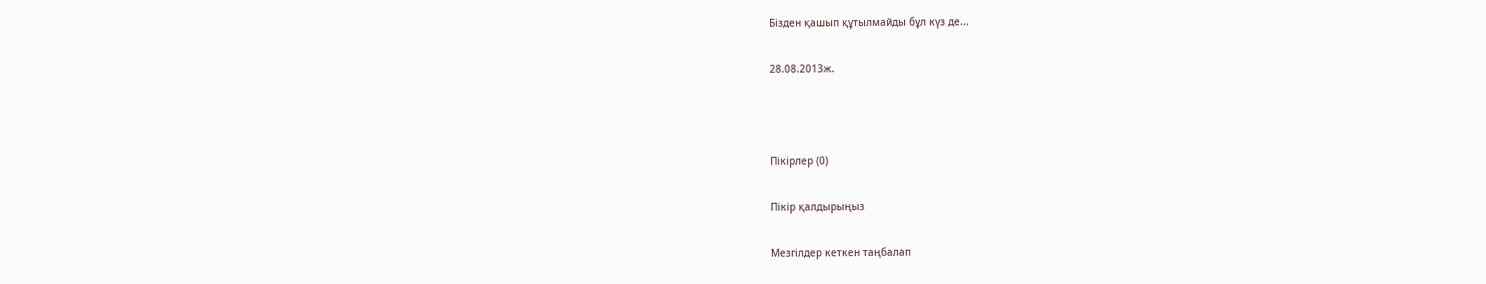Бізден қашып құтылмайды бұл күз де...

28.08.2013ж.



Пікірлер (0)

Пікір қалдырыңыз

Мезгілдер кеткен таңбалап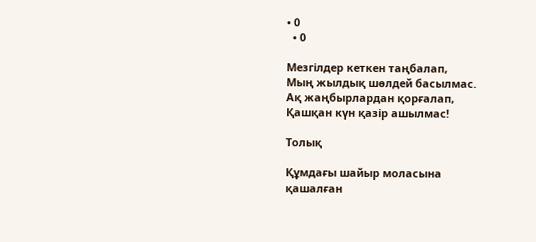• 0
  • 0

Мезгілдер кеткен таңбалап,
Мың жылдық шөлдей басылмас.
Ақ жаңбырлардан қорғалап,
Қашқан күн қазір ашылмас!

Толық

Құмдағы шайыр моласына қашалған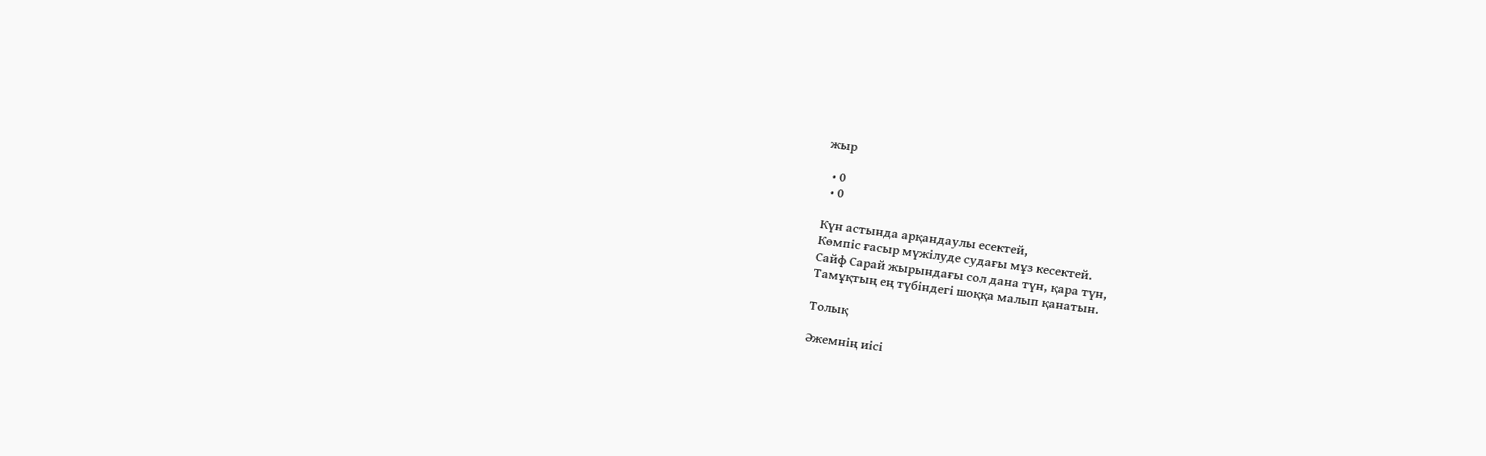жыр

  • 0
  • 0

Күн астында арқандаулы есектей,
Көмпіс ғасыр мүжілуде судағы мұз кесектей.
Сайф Сарай жырындағы сол дана түн, қара түн,
Тамұқтың ең түбіндегі шоққа малып қанатын.

Толық

Әжемнің иісі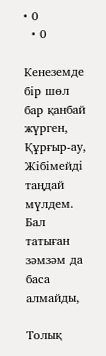• 0
  • 0

Кенеземде бір шөл бар қанбай жүрген,
Құрғыр-ау,
Жібімейді таңдай мүлдем.
Бал татыған зәмзәм да баса алмайды,

Толық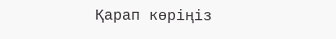Қарап көріңіз